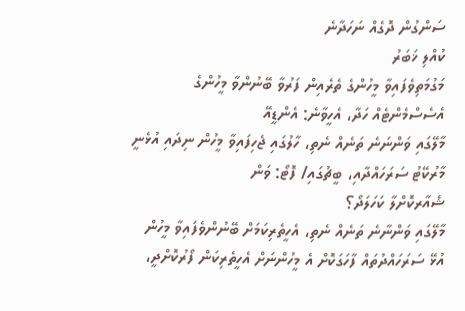ސަންގުން ދޮގެއް ނަހަދާނެ
ކުއްލި ޚަބަރު
މަގުމަތިވެފައިވާ މީހުންގެ ތެރެއިން ފަރުވާ ބޭނުންވާ މީހުންގެ އެސެސްމެންޓެއް ހަދާ، އެހީވާނެ: އެންޑީއޭ
މާލޭގައި ވަންނަނެ ތަނެއް ނެތި، ހާލުގައި ޖެހިފައިވާ މީހުން ނިދައި އުޅެނީ މާރުކޭޓު ސަރަހައްދާއި، ބީޗުގައި/ ފޮޓޯ: ވަން
ޝެއާރކޮށްލާ ކަހަލަދޯ؟
މާލޭގައި ވަންނާނެ ތަނެއް ނެތި، އެހީތެރިކަމަށް ބޭނުންވެފައިވާ މީހުން އުޅޭ ސަރަހައްދުތައް ފާހަގަކޮށް އެ މީހުންނަށް އެހީތެރިކަން ފޯރުކޮށްދީ،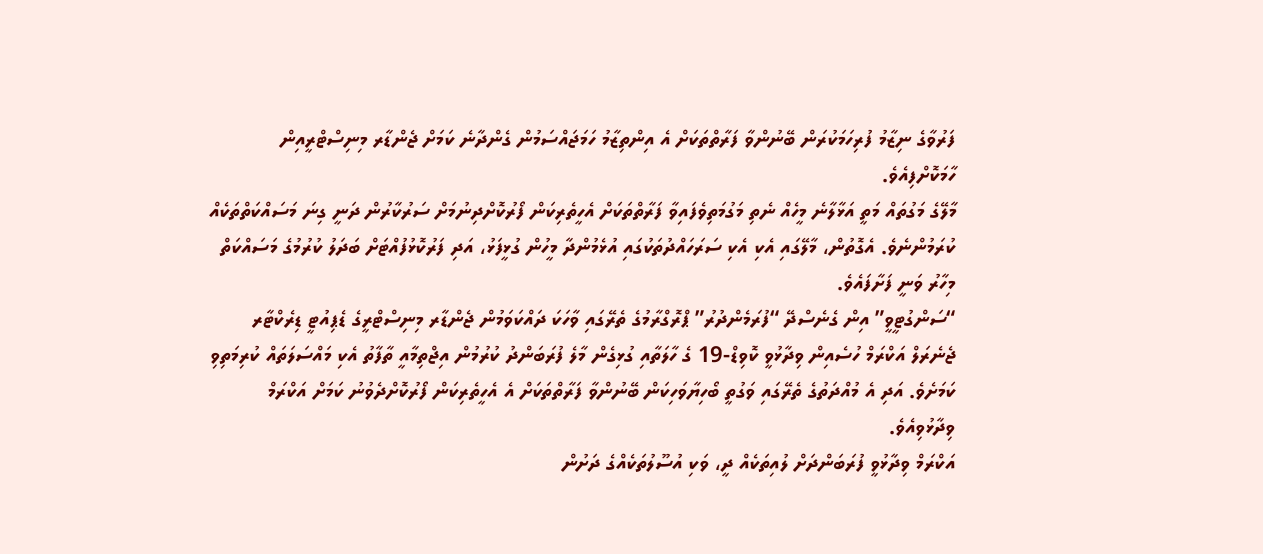ފަރުވާގެ ނިޒާމު ފުރިހަމަކުރަން ބޭނުންވާ ފަރާތްތަކަށް އެ އިންތިޒާމު ހަމަޖައްސަމުން ގެންދާނެ ކަމަށް ޖެންޑާރ މިނިސްޓްރީއިން ހާމަކޮށްފިއެވެ.
މާލޭގެ މަގުތައް މަތީ އަޅާލާނެ މީހެއް ނެތި މަގުމަތިވެފައިވާ ފަރާތްތަކަށް އެހީތެރިކަން ފޯރުކޮށްދިނުމަށް ސަރުކާރުން ދަނީ ގިނަ މަސައްކަތްތަކެއް ކުރަމުންނެވެ. އެގޮތުން، މާލޭގައި އެކި އެކި ސަރަހައްދުތަކުގައި އުޅެމުންދާ މީހުން ގުޅީފަޅު، އަދި ފަރުކޮޅުފުއްޓަށް ބަދަލު ކުރުމުގެ މަސައްކަތް މިހާރު ވަނީ ފަށާފައެވެ.
“ސަންގުޓީވީ” އިން ގެނެސްދޭ “ފުރަމެންދުރު” ޕްރޮގްރާމުގެ ތެރޭގައި ވާހަކަ ދައްކަވަމުން ޖެންޑާރ މިނިސްޓްރީގެ ޑެޕިއުޓީ ޑިރެކްޓާރ ޖެނެރަލް އަކްރަމް ހުސެއިން ވިދާޅުވީ ކޮވިޑް-19 ގެ ހާލަތާއި ގުޅިގެން މާލެ ފުރަބަންދު ކުރުމުން އިޖްތިމާއީ ތާފާތު އެކި މައްސަލަތައް ކުރިމަތިވި ކަމަށެވެ. އަދި އެ މުއްދަތުގެ ތެރޭގައި ވަގުތީ ބޯހިޔާވަހިކަން ބޭނުންވާ ފަރާތްތަކަށް އެ އެހީތެރިކަން ފޯރުކޮށްދެވުނު ކަމަށް އަކްރަމް ވިދާޅުވިއެވެ.
އަކްރަމް ވިދާޅުވީ ފުރަބަންދަށް ލުއިތަކެއް ދީ، ވަކި އުސޫލުތަކެއްގެ ދަށުން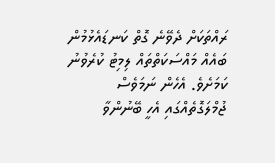ރައްތަކަށް ދެވޭނެ ގޮތް ކަނޑައެޅުމުން ބައެއް މައްސަކަތްތައް ލިމިޓު ކުރެވުނު ކަމަށެވެ. އެހެން ނަމަވެސް ޖުމްލަގޮތެއްގައި އެހީ ބޭނުންވާ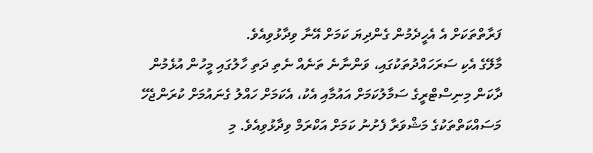ފަރާތްތަކަށް އެ އެހީދެމުން ގެންދިޔަ ކަމަށް އޭނާ ވިދާޅުވިއެވެ.
މާލޭގެ އެކި ސަރަހައްދުތަކުގައި، ވަންނާނެ ތަނެއް ނެތި ދަތި ހާލުގައި މީހުން އުޅެމުން ދާކަން މިނިސްޓްރީގެ ސަމާލުކަމަށް އައުމާއި އެކު، އެކަމަށް ހައްލު ގެނައުމަށް ކުރަންޖެހޭ މަސައްކަތްތަކުގެ މަޝްވަރާ ފެށުނު ކަމަށް އަކްރަމް ވިދާޅުވިއެވެ. މި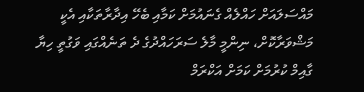މައްސަލައަށް ހައްލެއް ގެނައުމަށް ކަމާއި ބެހޭ އިދާރާތަކާއި އެކީ މަޝްވަރާކޮށް، ނިންމީ މާލެ ސަރަހައްދުގެ ދެ ތަނެއްގައި ވަގުތީ ހިޔާ ގާއިމް ކުރުމަށް ކަމަށް އަކްރަމް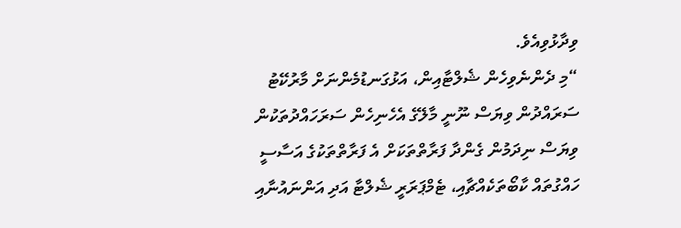ވިދާޅުވިއެވެ.
“މި ދެންނެވިހެން ޝެލްޓާއިން، އަޅުގަނޑުމެންނަށް މާރުކޭޓު ސަރައްދުން ވިޔަސް ނޫނީ މާލޭގެ އެހެނިހެން ސަރަހައްދުތަކުން ވިޔަސް ނިދަމުން ގެންދާ ފަރާތްތަކަށް އެ ފަރާތްތަކުގެ އަސާސީ ހައްގުތައް ކާބޯތަކެއްޗާއި، ޓެމްޕަރަރީ ޝެލްޓާ އަދި އަންނައުނާއި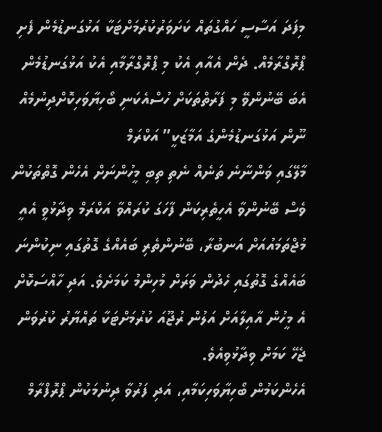މިފަދަ އަސާސީ ހައްގުތައް ކަށަވަރުކުރުމަށްޓަކާ އަޅުގަނޑުމެން ފެށި ޕްރޮގްރާމެއް. ދެން އެއާއި އެކު މި ޕްރޮގްރާމާއި އެކު އަޅުގަނޑުމެން އެބަ ބޭނުންވޭ މި ފަރާތްތަކަށް ހުސްއެކަނި ބޯހިޔާވަހިކޮށްދިނުމެއް ނޫން އަޅުގަނޑުމެންގެ އަމާޒަކީ” އަކްރަމް
މާލޭގައި ވަންނާނެ ތަނެއް ނެތި ތިބި މީހުންނަށް އެހެން ގޮތްތަކުން ވެސް ބޭނުންވާ އެހީތެރިކަން ފާހަގަ ކުރައްވާ އަކްރަމް ވިދާޅުވީ އެއީ މުޖްތަމައުއަށް އަނބުރާ، ބޭނުންތެރި ބައެއްގެ ގޮތުގައި ނިކުންނަ ބައެއްގެ ގޮތުގައި ހެދުން ވަރަށް މުހިންމު ކަމަށެވެ. އަދި ހާއްސަކޮށް އެ މީހުން އާއިލާއަށް އަލުން ރުޖޫއަ ކުރުމަށްޓަކާ ތައްޔާރު ކުރުވަން ޖެހޭ ކަމަށް ވިދާޅުވިއެވެ.
އެހެންކަމުން ބޯހިޔާވަހިކަމާއި، އަދި ފަރުވާ ދިނުމަކުން ޕްރޮފްރާމް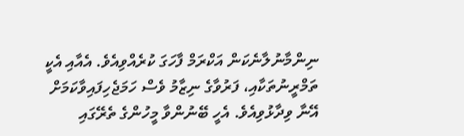ނިންމާނުލާނެކަން އަކްރަމް ފާހަގަ ކުރެއްވިއެވެ. އެއާއި އެކީ ތަމްރީނުތަކާއި، ފަރުވާގެ ނިޒާމު ވެސް ހަމަޖެހިފައިވާކަމަށް އޭނާ ވިދާޅުވިއެވެ. އެހީ ބޭނުންވާ މީހުންގެ ތެރޭގައި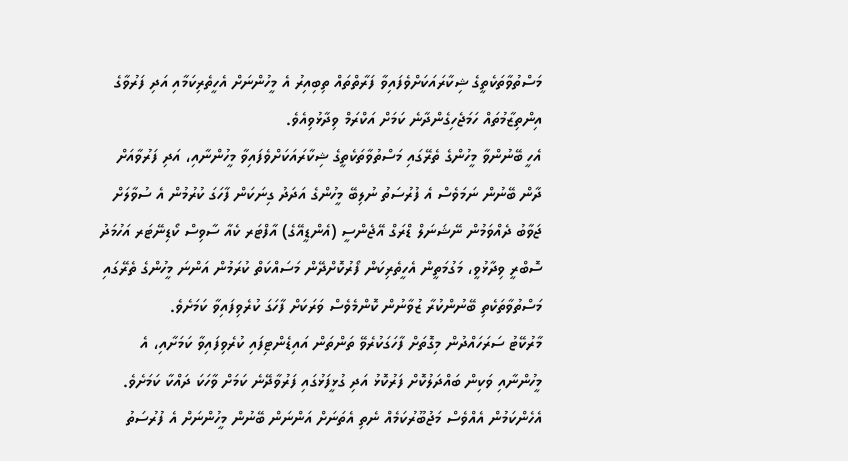މަސްތުވާތަކެތީގެ ޝިކާރައަކަށްވެފައިވާ ފަރާތްތައް ތިބިއިރު އެ މީހުންނަށް އެހީތެރިކަމާއި އަދި ފަރުވާގެ އިންތިޒާމުތައް ހަމަޖެހިގެންދާނެ ކަމަށް އަކްރަމް ވިދާޅުވިއެވެ.
އެހީ ބޭނުންވާ މީހުންގެ ތެރޭގައި މަސްތުވާތަކެތީގެ ޝިކާރައަކަށްވެފައިވާ މީހުންނާއި، އަދި ފަރުވާއަށް ދާން ބޭނުން ނަމަވެސް އެ ފުރުސަތު ނުލިބޭ މީހުންގެ އަދަދު ގިނަކަން ފާހަގަ ކުރުމުން އެ ސުވާލަށް ޖަވާބު ދެއްވަމުން ނޭޝަނަލް ޑްރަގް އޭޖެންސީ (އެންޑީއޭގެ) އާފްޓަރ ކެއާ ސާވިސް ކޯޑިނޭޓަރ އަހުމަދު ސޮބްރީ ވިދާޅުވީ، މަގުމަތީން އެހީތެރިކަން ފޯރުކޮށްދޭން މަސައްކަތް ކުރަމުން އަންނަ މީހުންގެ ތެރޭގައި މަސްތުވާތަކެތި ބޭނުންކުރާ ޒުވާނުން ކޮންމެވެސް ވަރަކަށް ފާހަގަ ކުރެވިފައިވާ ކަމަށެވެ.
މާރުކޭޓު ސަރަހައްދުން މިގޮތަށް ފާހަގަކުރެވޭ ތަންތަން އައިޑެންޓިފައި ކުރެވިފައިވާ ކަމަށާއި، އެ މީހުންނާއި ވަކިން ބައްދަލުކޮށް ފަރުކޮޅު އަދި ގުޅީފަޅުގައި ފަރުވާދޭނެ ކަމަށް ވާހަކަ ދައްކާ ކަމަށެވެ. އެހެންކަމުން އެއްވެސް މަޖުބޫރުކަމެއް ނެތި އެތަނަށް އަންނަން ބޭނުން މީހުންނަށް އެ ފުރުސަތު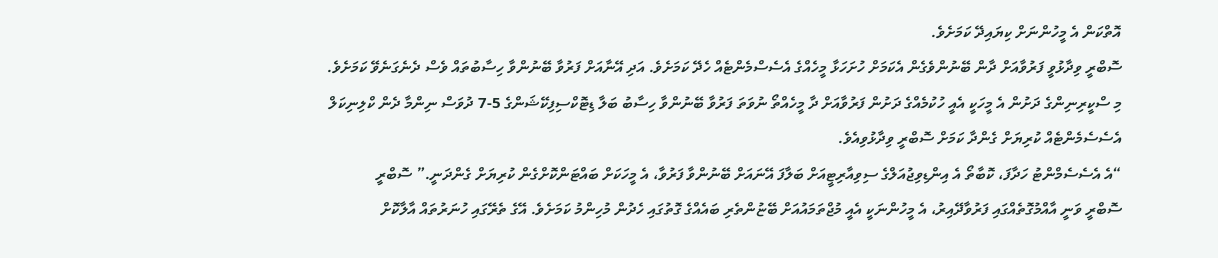އޮތްކަން އެ މީހުންނަށް ކިޔައިދޭ ކަމަށެވެ.
ސޮބްރީ ވިދާޅުވީ ފަރުވާއަށް ދާން ބޭނުންވެގެން އެކަމަށް ހުށަހަޅާ މީހެއްގެ އެސެސްމެންޓެއް ހެދޭ ކަމަށެވެ. އަދި އޭނާއަށް ފަރުވާ ބޭނުންވާ ހިސާބުތައް ވެސް ދެނެގަނެވޭ ކަމަށެވެ. މި ސްކީރިނިންގެ ދަށުން އެ މީހަކީ އެއީ ހުކުމެއްގެ ދަށުން ފަރުވާއަށް ދާ މީހެއްތޯ ނުވަތަ ފަރުވާ ބޭނުންވާ ހިސާބު ބަލާ ޑިޓޮކްސިފިކޭޝަންގެ 5-7 ދުވަސް ނިންމާ ދެން ކްލިނިކަލް އެސެސެމެންޓެއް ކުރިޔަށް ގެންދާ ކަމަށް ސޮބްރީ ވިދާޅުވިއެވެ.
“އެ އެސެސެމްންޓު ހަދާފަ، ކޮބާތޯ އެ އިންޑިވިޖުއަލްގެ ސިވިއާރިޓީއަށް ބަލާފަ އޭނައަށް ބޭނުންވާ ފަރުވާ، އެ މީހަކަށް ބައްޓަންކޮށްގެން ކުރިޔަށް ގެންދަނީ.” ސޮބްރީ
ސޮބްރީ ވަނީ އާއްމުގޮތެއްގައި ފަރުވާދޭއިރު، އެ މީހުންނަކީ އެއީ މުޖްތަމައުއަށް ބޭޏުންތެރި ބައެއްގެ ގޮތުގައި ހެދުން މުހިންމު ކަމަށެވެ. އޭގެ ތެރޭގައި ހުނަރުތައް އާލާކޮށް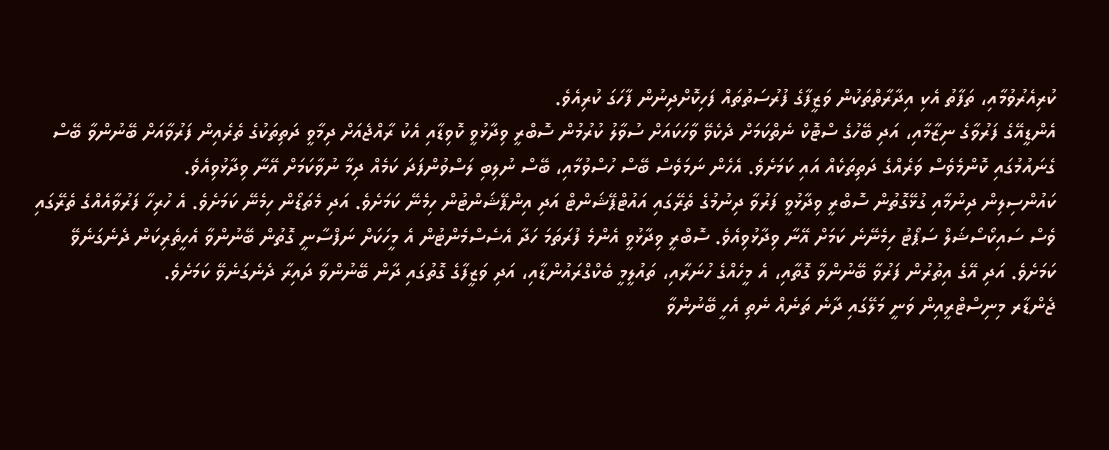ކުރިއެރުވުމާއި، ތަފާތު އެކި އިދާރާތްތަކުން ވަޒީފާގެ ފުރުސަތުތައް ފަހިކޮށްދިނުން ފާހަގަ ކުރިއެވެ.
އެންޑީއޭގެ ފަރުވާގެ ނިޒާމާއި، އަދި ބޭހުގެ ސްޓޮކް ނެތްކަމަށް ދެކެވޭ ވާހަކައަށް ސުވާލު ކުރުމުން ސޮބްރީ ވިދާޅުވީ ކޮވިޑާއި އެކު ރާއްޖެއަށް ދިމާވީ ދަތިތަކުގެ ތެރެއިން ފަރުވާއަށް ބޭނުންވާ ބޭސް ގެނައުމުގައި ކޮންމެވެސް ވަރެއްގެ ދަތިތަކެއް އައި ކަމަށެވެ. އެހެން ނަމަވެސް ބޭސް ހުސްވުމާއި، ބޭސް ނުލިބި ލަސްވުންފަދަ ކަމެއް ދިމާ ނުވާކަމަށް އޭނާ ވިދާޅުވިއެވެ.
ކައުންސިލިން ދިނުމާއި ގުޅޭގޮތުން ސޮބްރީ ވިދާޅުވީ ފަރުވާ ދިނުމުގެ ތެރޭގައި އައުޓްޕޭޝަންޓް އަދި އިންޕޭޝަންޓުން ހިމެނޭ ކަމަށެވެ. އަދި މެތަޑޯން ހިމެނޭ ކަމަށެވެ. އެ ހުރިހާ ފަރުވާއެއްގެ ތެރޭގައި ވެސް ސައިކޯސޯޝަލް ސަޕޯޓު ހިމެނޭނެ ކަމަށް އޭނާ ވިދާޅުވިއެވެ. ސޮބްރީ ވިދާޅުވީ އެންމެ ފުރަތަމަ ހަދާ އެސެސްމެންޓުން އެ މީހަކަށް ނަފްސާނީ ގޮތުން ބޭނުންވާ އެހީތެރިކަން ދެނެގަނެވޭ ކަމަށެވެ. އަދި އޭގެ އިތުރުން ފަރުވާ ބޭނުންވާ ގޮތާއި، އެ މީހެއްގެ ހުނަރާއި، ތައުލީމީ ބެކްގްރައުންޑާއި، އަދި ވަޒީފާގެ ގޮތުގައި ދާން ބޭނުންވާ ދައިރާ ދެނެގަނެވޭ ކަމަށެވެ.
ޖެންޑާރ މިނިސްޓްރީއިން ވަނީ މަލޭގައި ދާނެ ތަނެއް ނެތި އެހީ ބޭނުންވާ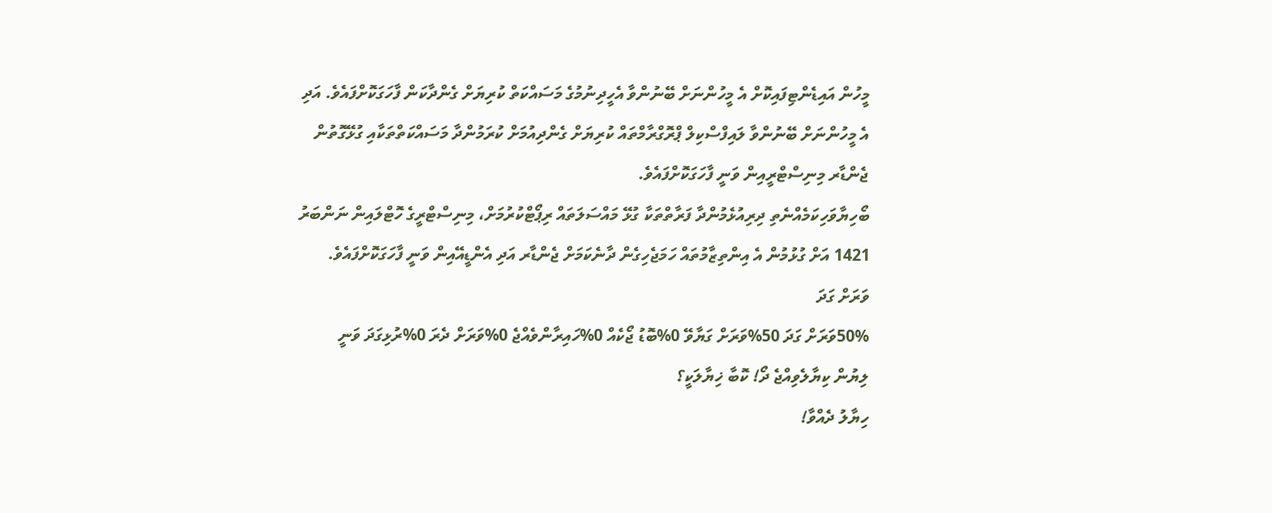މީހުން އައިޑެންޓިފައިކޮށް އެ މީހުންނަށް ބޭނުންވާ އެހީދިނުމުގެ މަސައްކަތް ކުރިޔަށް ގެންދާކަން ފާހަގަކޮށްފައެވެ. އަދި އެ މީހުންނަށް ބޭނުންވާ ލައިފްސްކިލް ޕްރޮގްރާމްތައް ކުރިޔަށް ގެންދިއުމަށް ކުރަމުންދާ މަސައްކަތްތަކާއި ގުޅޭގޮތުން ޖެންޑާރ މިނިސްޓްރީއިން ވަނީ ފާހަގަކޮށްފައެވެ.
ބޯހިޔާވަހިކަމެއްނެތި ދިރިއުޅެމުންދާ ފަރާތްތަކާ ގުޅޭ މައްސަލަތައް ރިޕޯޓްކުރުމަށް، މިނިސްޓްރީގެ ހޮޓްލައިން ނަންބަރު 1421 އަށް ގުޅުމުން އެ އިންތިޒާމުތައް ހަމަޖެހިގެން ދާނެކަމަށް ޖެންޑާރ އަދި އެންޑީއޭއިން ވަނީ ފާހަގަކޮށްފައެވެ.
ވަރަށް ގަދަ
50%ވަރަށް ގަދަ 50%ވަރަށް ގަޔާވޭ 0%ބޮޑު ޖޯކެއް 0%ހައިރާންވެއްޖެ 0%ވަރަށް ދެރަ 0%ރުޅިގަދަ ވަނީ
ލިޔުން ކިޔާލެވިއްޖެ ދޯ! ކޮބާ ޚިޔާލަކީ؟
ހިޔާލު ދެއްވާ!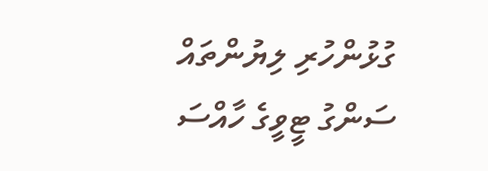ގުޅުންހުރި ލިޔުންތައް
ސަންގު ޓީވީގެ ހާއްސަ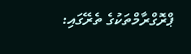ޕްރޮގްރާމްތަކުގެ ތެރޭގައި: